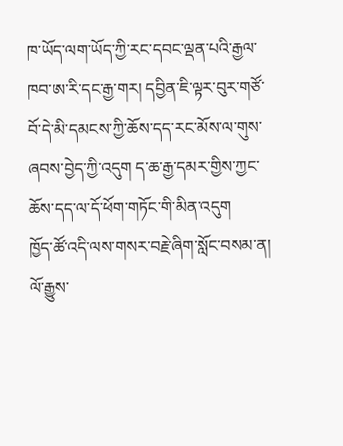ཁ་ཡོད་ལག་ཡོད་ཀྱི་རང་དབང་ལྡན་པའི་རྒྱལ་ཁབ་ཨ་རི་དང་རྒྱ་གར། དབྱིན་ཇི་ལྟར་བུར་གཙོ་བོ་དེ་མི་དམངས་ཀྱི་ཆོས་དད་རང་མོས་ལ་གུས་ཞབས་བྱེད་ཀྱི་འདུག ད་ཆ་རྒྱ་དམར་གྱིས་ཀྱང་ཆོས་དད་ལ་དོ་ཕོག་གཏོང་གི་མིན་འདུག
ཁྱོད་ཚོ་འདི་ལས་གསར་བརྗེ་ཞིག་སློང་བསམ་ན། ལོ་རྒྱུས་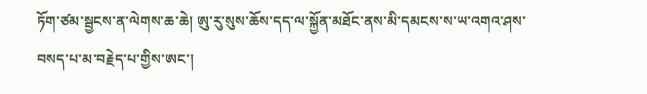ཏོག་ཙམ་སྦྱངས་ན་ལེགས་ཆ་ཆེ། ཨུ་རུ་སུས་ཆོས་དད་ལ་སྐྱོན་མཐོང་ནས་མི་དམངས་ས་ཡ་འགའ་ཤས་བསད་པ་མ་བརྗེད་པ་གྱིས་ཨང་།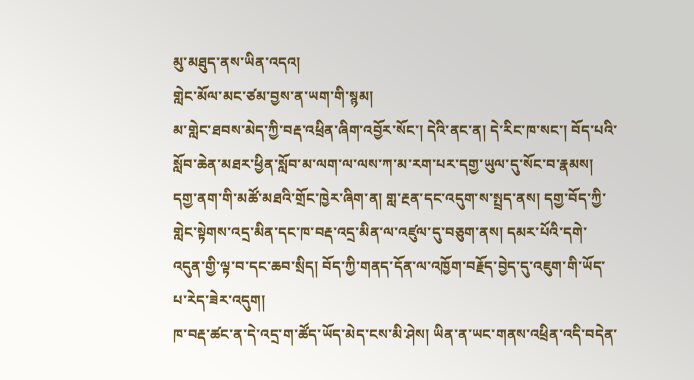མུ་མཐུད་ནས་ཡིན་འདའ།
གླེང་མོལ་མང་ཙམ་བྱས་ན་ཡག་གི་སྙམ།
མ་གླེང་ཐབས་མེད་ཀྱི་བརྡ་འཕྲིན་ཞིག་འབྱོར་སོང་། དེའི་ནང་ན། དེ་རིང་ཁ་སང་། བོད་པའི་སློབ་ཆེན་མཐར་ཕྱིན་སློབ་མ་ལག་ལ་ལས་ཀ་མ་རག་པར་དགྱ་ཡུལ་དུ་སོང་བ་རྣམས། དགྱ་ནག་གི་མཚོ་མཐའི་གྲོང་ཁྱེར་ཞིག་ན། གླ་རྔན་དང་འདུག་ས་སྤྲད་ནས། དགྱ་བོད་ཀྱི་གླེང་སྟེགས་འདྲ་མིན་དང་ཁ་བརྡ་འདྲ་མིན་ལ་འཛུལ་དུ་བཅུག་ནས། དམར་པོའི་དགེ་འདུན་གྱི་ལྟ་བ་དང་ཆབ་སྲིད། བོད་ཀྱི་གནད་དོན་ལ་འཁྱོག་བརྗོད་བྱེད་དུ་འཇུག་གི་ཡོད་པ་རེད་ཟེར་འདུག།
ཁ་བརྡ་ཚང་ན་དེ་འདྲ་ག་ཚོད་ཡོད་མེད་ངས་མི་ཤེས། ཡིན་ན་ཡང་གནས་འཕྲིན་འདི་བདེན་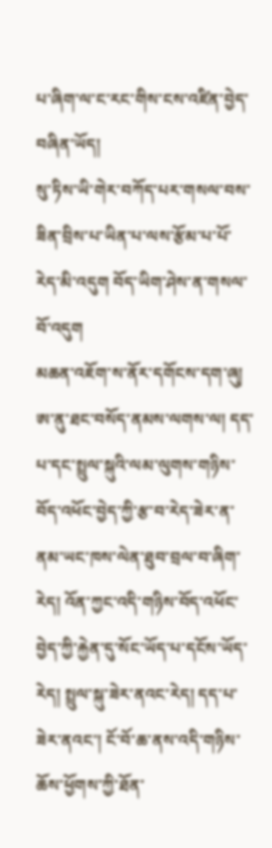པ་ཞིག་ལ་ང་རང་གིས་ངས་འཛིན་བྱེད་བཞིན་ཡོད།
སུ་ཏིས་ཡི་གེར་བཀོད་པར་གསལ་བས་ཟིན་བྲིས་པ་ཡིན་པ་ལས་རྩོམ་པ་པོ་རེད་མི་འདུག བོད་ཡིག་ཤེས་ན་གསལ་བོ་འདུག
མཆན་འཇོག་ས་ནོར་དགོངས་དག་ཞུ།
ཨ་ནུ་ཐང་བསོད་ནམས་ལགས་ལ། དད་པ་དང་སྤྲུལ་སྐུའི་ལམ་ལུགས་གཉིས་བོད་འཕོང་བྱེད་ཀྱི་རྩ་བ་རེད་ཟེར་ན་ནམ་ཡང་ཁས་ལེན་ཐུབ་བྲལ་བ་ཞིག་རེད། འོན་ཀྱང་འདི་གཉིས་བོད་འཕོང་བྱེད་ཀྱི་རྐྱེན་དུ་སོང་ཡོད་པ་དངོས་ཡོད་རེད། སྤྲུལ་སྐུ་ཟེར་ནའང་རེད། དད་པ་ཟེར་ནའང་། ངོ་བོ་ཆ་ནས་འདི་གཉིས་ཆོས་ཕྱོགས་ཀྱི་ཐོན་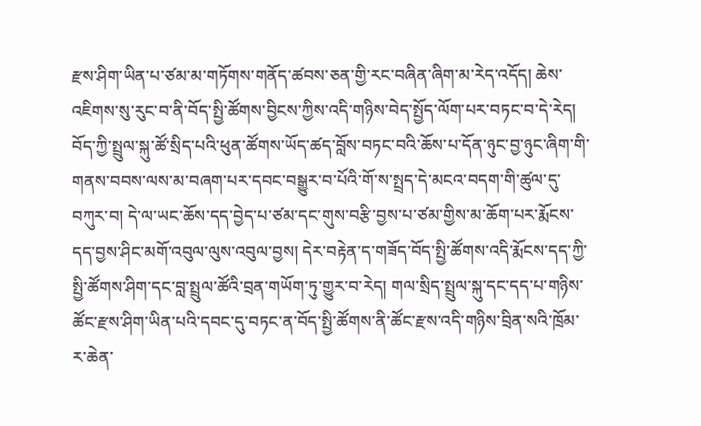རྫས་ཤིག་ཡིན་པ་ཙམ་མ་གཏོགས་གནོད་ཚབས་ཅན་གྱི་རང་བཞིན་ཞིག་མ་རེད་འདོད། ཆེས་འཇིགས་སུ་རུང་བ་ནི་བོད་སྤྱི་ཚོགས་བྱིངས་ཀྱིས་འདི་གཉིས་བེད་སྤྱོད་ལོག་པར་བཏང་བ་དེ་རེད། བོད་ཀྱི་སྤྲུལ་སྐུ་ཚོ་སྲིད་པའི་ཕུན་ཚོགས་ཡོད་ཚད་བློས་བཏང་བའི་ཆོས་པ་དོན་ཉུང་བྱ་ཉུང་ཞིག་གི་གནས་བབས་ལས་མ་བཞག་པར་དབང་བསྒྱུར་བ་པོའི་གོ་ས་སྤྲད་དེ་མངའ་བདག་གི་ཚུལ་དུ་བཀུར་བ། དེ་ལ་ཡང་ཆོས་དད་བྱེད་པ་ཙམ་དང་གུས་བརྩི་བྱས་པ་ཙམ་གྱིས་མ་ཆོག་པར་རྨོངས་དད་བྱས་ཤིང་མགོ་འབུལ་ལུས་འབུལ་བྱས། དེར་བརྟེན་ད་གཟོད་བོད་སྤྱི་ཚོགས་འདི་རྨོངས་དད་ཀྱི་སྤྱི་ཚོགས་ཤིག་དང་བླ་སྤྲུལ་ཚོའི་བྲན་གཡོག་ཏུ་གྱུར་བ་རེད། གལ་སྲིད་སྤྲུལ་སྐུ་དང་དད་པ་གཉིས་ཚོང་རྫས་ཤིག་ཡིན་པའི་དབང་དུ་བཏང་ན་བོད་སྤྱི་ཚོགས་ནི་ཚོང་རྫས་འདི་གཉིས་བྲིན་སའི་ཁྲོམ་ར་ཆེན་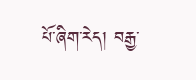པོ་ཞིག་རེད། བརྒྱ་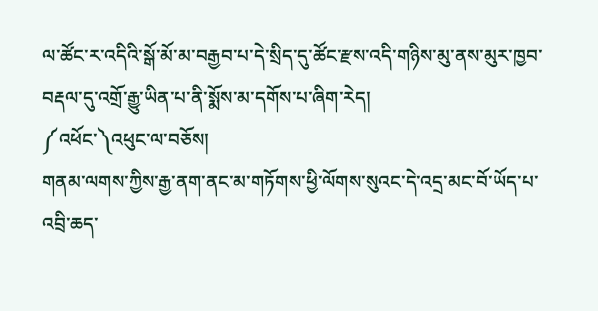ལ་ཚོང་ར་འདིའི་སྒོ་མོ་མ་བརྒྱབ་པ་དེ་སྲིད་དུ་ཚོང་རྫས་འདི་གཉིས་མུ་ནས་མུར་ཁྱབ་བརྡལ་དུ་འགྲོ་རྒྱུ་ཡིན་པ་ནི་སྨོས་མ་དགོས་པ་ཞིག་རེད།
༼འཕོང་༽འཕུང་ལ་བཅོས།
གནམ་ལགས་ཀྱིས་རྒྱ་ནག་ནང་མ་གཏོགས་ཕྱི་ལོགས་སུའང་དེ་འདྲ་མང་བོ་ཡོད་པ་འབྲི་ཆད་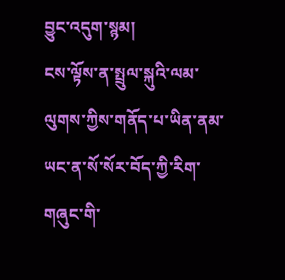བྱུང་འདུག་སྙམ།
ངས་ལྟོས་ན་སྤྲུལ་སྐུའི་ལམ་ལུགས་ཀྱིས་གནོད་པ་ཡིན་ནམ་ཡང་ན་སོ་སོར་བོད་ཀྱི་རིག་གཞུང་གི་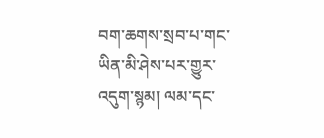བག་ཆགས་སྲབ་པ་གང་ཡིན་མི་ཤེས་པར་གྱུར་འདུག་སྙམ། ལམ་དང་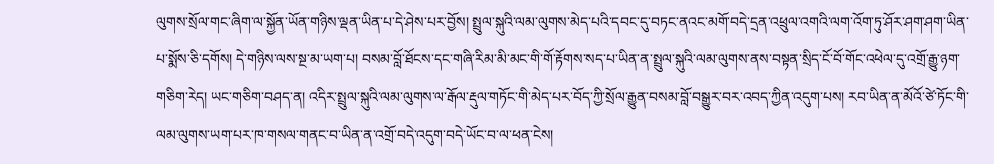ལུགས་སྲོལ་གང་ཞིག་ལ་སྐྱོན་ཡོན་གཉིས་ལྡན་ཡིན་པ་དེ་ཤེས་པར་བྱོས། སྤྲུལ་སྐུའི་ལམ་ལུགས་མེད་པའི་དབང་དུ་བཏང་ནའང་མགོ་བདེ་དྲན་འཕྲུལ་འགའི་ལག་འོག་ཏུ་ཤོར་ཤག་ཤག་ཡིན་པ་སྨོས་ཅི་དགོས། དེ་གཉིས་ལས་སྔ་མ་ཡག་པ། བསམ་བློ་ཐོངས་དང་གཞི་རིམ་མི་མང་གི་གོ་རྟོགས་སད་པ་ཡིན་ན་སྤྲུལ་སྐུའི་ལམ་ལུགས་ནས་བསྟན་སྲིད་ངོ་བོ་གོང་འཕེལ་དུ་འགྲོ་རྒྱུ་ཉག་གཅིག་རེད། ཡང་གཅིག་བཤད་ན། འདིར་སྤྲུལ་སྐུའི་ལམ་ལུགས་ལ་རྒོལ་རྡུལ་གཏོང་གི་མེད་པར་བོད་ཀྱི་སྲོལ་རྒྱུན་བསམ་བློ་བསྒྱུར་བར་འབད་ཀྱིན་འདུག་པས། རབ་ཡིན་ན་མོའོ་ཙེ་ཏོང་གི་ལམ་ལུགས་ཡག་པར་ཁ་གསལ་གནང་བ་ཡིན་ན་འགྲོ་བདེ་འདུག་བདེ་ཡོང་བ་ལ་ཕན་ངེས།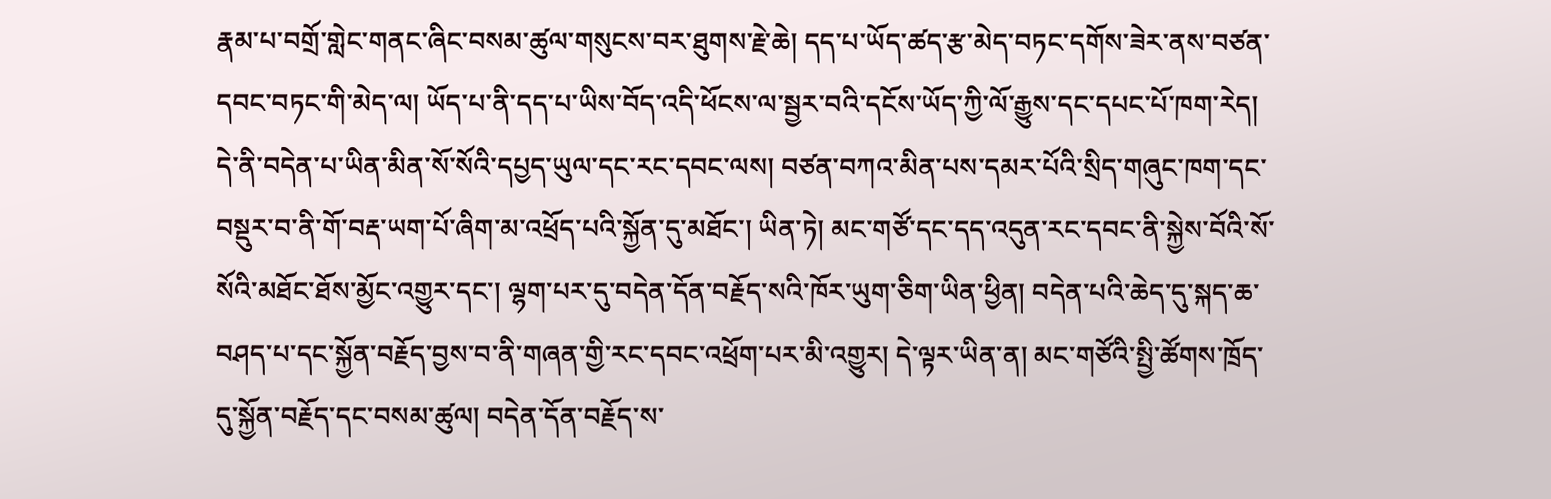རྣམ་པ་བགྲོ་གླེང་གནང་ཞིང་བསམ་ཚུལ་གསུངས་བར་ཐུགས་རྗེ་ཆེ། དད་པ་ཡོད་ཚད་རྩ་མེད་བཏང་དགོས་ཟེར་ནས་བཙན་དབང་བཏང་གི་མེད་ལ། ཡོད་པ་ནི་དད་པ་ཡིས་བོད་འདི་ཕོངས་ལ་སྦྱར་བའི་དངོས་ཡོད་ཀྱི་ལོ་རྒྱུས་དང་དཔང་པོ་ཁག་རེད། དེ་ནི་བདེན་པ་ཡིན་མིན་སོ་སོའི་དཔྱད་ཡུལ་དང་རང་དབང་ལས། བཙན་བཀའ་མིན་པས་དམར་པོའི་སྲིད་གཞུང་ཁག་དང་བསྡུར་བ་ནི་གོ་བརྡ་ཡག་པོ་ཞིག་མ་འཕྲོད་པའི་སྐྱོན་དུ་མཐོང་། ཡིན་ཏེ། མང་གཙོ་དང་དད་འདུན་རང་དབང་ནི་སྐྱེས་བོའི་སོ་སོའི་མཐོང་ཐོས་མྱོང་འགྱུར་དང་། ལྷག་པར་དུ་བདེན་དོན་བརྗོད་སའི་ཁོར་ཡུག་ཅིག་ཡིན་ཕྱིན། བདེན་པའི་ཆེད་དུ་སྐད་ཆ་བཤད་པ་དང་སྐྱོན་བརྗོད་བྱས་བ་ནི་གཞན་གྱི་རང་དབང་འཕྲོག་པར་མི་འགྱུར། དེ་ལྟར་ཡིན་ན། མང་གཙོའི་སྤྱི་ཚོགས་ཁྲོད་དུ་སྐྱོན་བརྗོད་དང་བསམ་ཚུལ། བདེན་དོན་བརྗོད་ས་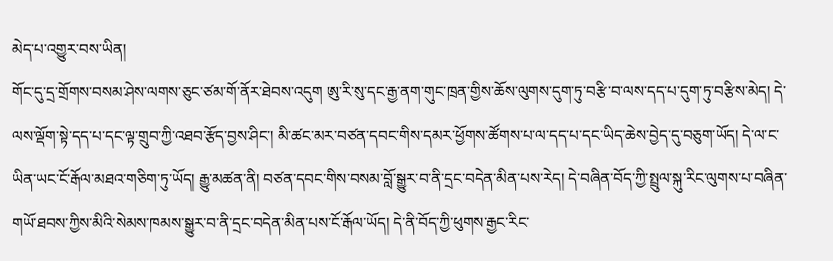མེད་པ་འགྱུར་བས་ཡིན།
གོང་དུ་དྲ་གྲོགས་བསམ་ཤེས་ལགས་ཅུང་ཙམ་གོ་ནོར་ཐེབས་འདུག ཨུ་རི་སུ་དང་རྒྱ་ནག་གུང་ཁྲན་གྱིས་ཆོས་ལུགས་དུག་ཏུ་བརྩི་བ་ལས་དད་པ་དུག་ཏུ་བརྩིས་མེད། དེ་ལས་ལྡོག་སྟེ་དད་པ་དང་ལྟ་གྲུབ་ཀྱི་འཐབ་རྩོད་བྱས་ཤིང་། མི་ཚང་མར་བཙན་དབང་གིས་དམར་ཕྱོགས་ཚོགས་པ་ལ་དད་པ་དང་ཡིད་ཆེས་བྱེད་དུ་བཅུག་ཡོད། དེ་ལ་ང་ཡིན་ཡང་ངོ་རྒོལ་མཐའ་གཅིག་ཏུ་ཡོད། རྒྱུ་མཚན་ནི། བཙན་དབང་གིས་བསམ་བློ་སྒྱུར་བ་ནི་དྲང་བདེན་མིན་པས་རེད། དེ་བཞིན་བོད་ཀྱི་སྤྲུལ་སྐུ་རིང་ལུགས་པ་བཞིན་གཡོ་ཐབས་ཀྱིས་མིའི་སེམས་ཁམས་སྒྱུར་བ་ནི་དྲང་བདེན་མིན་པས་ངོ་རྒོལ་ཡོད། དེ་ནི་བོད་ཀྱི་ཕུགས་རྒྱང་རིང་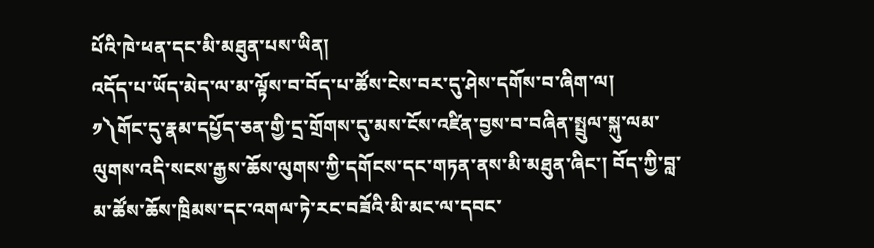པོའི་ཁེ་ཕན་དང་མི་མཐུན་པས་ཡིན།
འདོད་པ་ཡོད་མེད་ལ་མ་ལྟོས་བ་བོད་པ་ཚོས་ངེས་བར་དུ་ཤེས་དགོས་བ་ཞིག་ལ།
༡༽གོང་དུ་རྣམ་དཔྱོད་ཅན་གྱི་དྲ་གྲོགས་དུ་མས་ངོས་འཛིན་བྱས་བ་བཞིན་སྤྲུལ་སྐུ་ལམ་ལུགས་འདི་སངས་རྒྱས་ཆོས་ལུགས་ཀྱི་དགོངས་དང་གཏན་ནས་མི་མཐུན་ཞིང་། བོད་ཀྱི་བླ་མ་ཚོས་ཆོས་ཁྲིམས་དང་འགལ་ཏེ་རང་བཟོའི་མི་མང་ལ་དབང་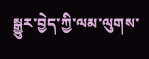སྒྱུར་བྱེད་ཀྱི་ལམ་ལུགས་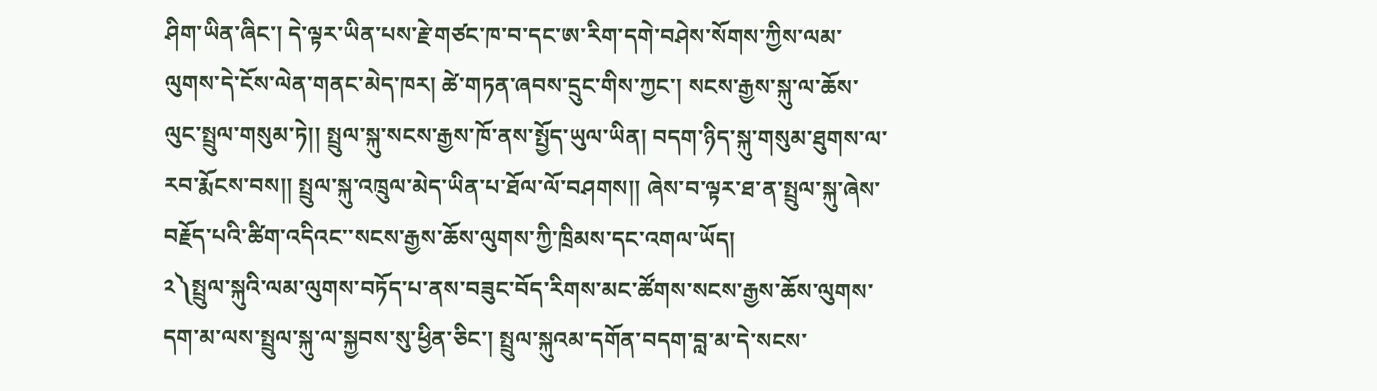ཤིག་ཡིན་ཞིང་། དེ་ལྟར་ཡིན་པས་རྗེ་གཙང་ཁ་བ་དང་ཨ་རིག་དགེ་བཤེས་སོགས་ཀྱིས་ལམ་ལུགས་དེ་ངོས་ལེན་གནང་མེད་ཁར། ཚེ་གཏན་ཞབས་དྲུང་གིས་ཀྱང་། སངས་རྒྱས་སྐུ་ལ་ཆོས་ལུང་སྤྲུལ་གསུམ་ཏེ།། སྤྲུལ་སྐུ་སངས་རྒྱས་ཁོ་ནས་སྤྱོད་ཡུལ་ཡིན། བདག་ཉིད་སྐུ་གསུམ་ཐུགས་ལ་རབ་རྨོངས་བས།། སྤྲུལ་སྐུ་འཁྲུལ་མེད་ཡིན་པ་ཐོལ་ལོ་བཤགས།། ཞེས་བ་ལྟར་ཐ་ན་སྤྲུལ་སྐུ་ཞེས་བརྗོད་པའི་ཚིག་འདིའང་་སངས་རྒྱས་ཆོས་ལུགས་ཀྱི་ཁྲིམས་དང་འགལ་ཡོད།
༢༽སྤྲུལ་སྐུའི་ལམ་ལུགས་བཏོད་པ་ནས་བཟུང་བོད་རིགས་མང་ཚོགས་སངས་རྒྱས་ཆོས་ལུགས་དག་མ་ལས་སྤྲུལ་སྐུ་ལ་སྐྱབས་སུ་ཕྱིན་ཅིང་། སྤྲུལ་སྐུའམ་དགོན་བདག་བླ་མ་དེ་སངས་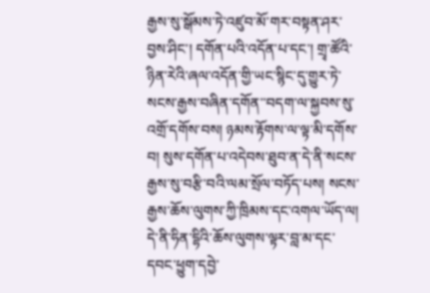རྒྱས་སུ་སྒོམས་ཏེ་འཛུབ་མོ་གར་བསྟན་ཤར་བྱས་ཤིང་། དགོན་པའི་འདོན་པ་དང་། གྲྭ་ཚོའི་ཉིན་རེའི་ཞལ་འདོན་གྱི་ཡང་སྙིང་དུ་གྱུར་ཏེ་སངས་རྒྱས་བཞིན་དགོན་་བདག་ལ་སྐྱབས་སུ་འགྲོ་དགོས་བས། ཉམས་རྟོགས་ལ་ལྟ་མི་དགོས་བ། སུས་དགོན་པ་འདེབས་ཐུབ་ན་དེ་ནི་སངས་རྒྱས་སུ་བརྩི་བའི་ལམ་སྲོལ་བཏོད་པས། སངས་རྒྱས་ཆོས་ལུགས་ཀྱི་ཁྲིམས་དང་འགལ་ཡོད་ལ། དེ་ནི་ཧིན་དྷིའི་ཆོས་ལུགས་ལྟར་བླ་མ་དང་དབང་ཕྱུག་དབྱེ་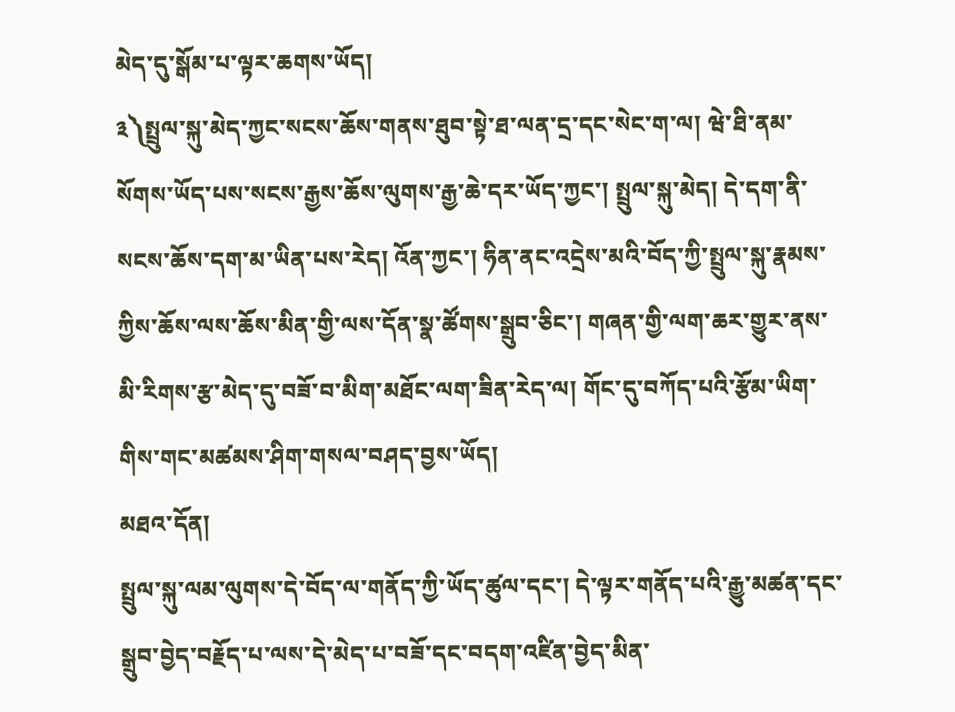མེད་དུ་སྒོམ་པ་ལྟར་ཆགས་ཡོད།
༣༽སྤྲུལ་སྐུ་མེད་ཀྱང་སངས་ཆོས་གནས་ཐུབ་སྟེ་ཐ་ལན་དྲ་དང་སེང་ག་ལ། ཝེ་ཐི་ནམ་སོགས་ཡོད་པས་སངས་རྒྱས་ཆོས་ལུགས་རྒྱ་ཆེ་དར་ཡོད་ཀྱང་། སྤྲུལ་སྐུ་མེད། དེ་དག་ནི་སངས་ཆོས་དག་མ་ཡིན་པས་རེད། འོན་ཀྱང་། ཧིན་ནང་འདྲེས་མའི་བོད་ཀྱི་སྤྲུལ་སྐུ་རྣམས་ཀྱིས་ཆོས་ལས་ཆོས་མིན་གྱི་ལས་དོན་སྣ་ཚོགས་སྒྲུབ་ཅིང་། གཞན་གྱི་ལག་ཆར་གྱུར་ནས་མི་རིགས་རྩ་མེད་དུ་བཟོ་བ་མིག་མཐོང་ལག་ཟིན་རེད་ལ། གོང་དུ་བཀོད་པའི་རྩོམ་ཡིག་གིས་གང་མཚམས་ཤིག་གསལ་བཤད་བྱས་ཡོད།
མཐའ་དོན།
སྤྲུལ་སྐུ་ལམ་ལུགས་དེ་བོད་ལ་གནོད་ཀྱི་ཡོད་ཚུལ་དང་། དེ་ལྟར་གནོད་པའི་རྒྱུ་མཚན་དང་སྒྲུབ་བྱེད་བརྗོད་པ་ལས་དེ་མེད་པ་བཟོ་དང་བདག་འཛིན་བྱེད་མིན་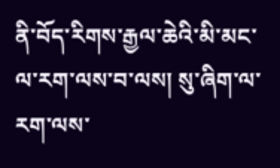ནི་བོད་རིགས་རྒྱལ་ཆེའི་མི་མང་ལ་རག་ལས་བ་ལས། སུ་ཞིག་ལ་རག་ལས་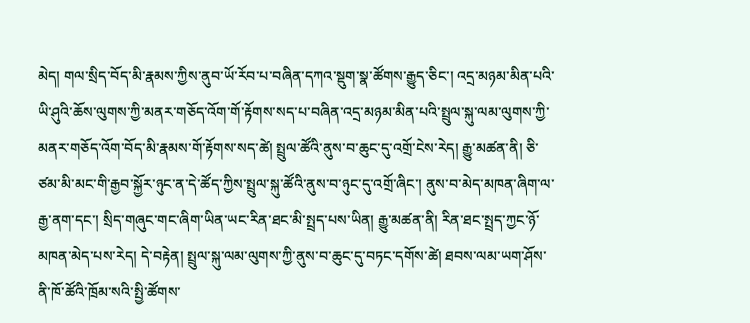མེད། གལ་སྲིད་བོད་མི་རྣམས་ཀྱིས་ནུབ་ཡོ་རོབ་པ་བཞིན་དཀའ་སྡུག་སྣ་ཚོགས་རྒྱུད་ཅིང་། འདྲ་མཉམ་མིན་པའི་ཡི་ཤུའི་ཆོས་ལུགས་ཀྱི་མནར་གཅོད་འོག་གོ་རྟོགས་སད་པ་བཞིན་འདྲ་མཉམ་མིན་པའི་སྤྲུལ་སྐུ་ལམ་ལུགས་ཀྱི་མནར་གཅོད་འོག་བོད་མི་རྣམས་གོ་རྟོགས་སད་ཚེ། སྤྲུལ་ཚོའི་ནུས་བ་ཆུང་དུ་འགྲོ་ངེས་རེད། རྒྱུ་མཚན་ནི། ཅི་ཙམ་མི་མང་གི་རྒྱབ་སྐྱོར་ཉུང་ན་དེ་ཚོད་ཀྱིས་སྤྲུལ་སྐུ་ཚོའི་ནུས་བ་ཉུང་དུ་འགྲོ་ཞིང་། ནུས་བ་མེད་མཁན་ཞིག་ལ་རྒྱ་ནག་དང་། སྲིད་གཞུང་གང་ཞིག་ཡིན་ཡང་རིན་ཐང་མི་སྤྲད་པས་ཡིན། རྒྱུ་མཚན་ནི། རིན་ཐང་སྤྲད་ཀྱང་ཉོ་མཁན་མེད་པས་རེད། དེ་བརྟེན། སྤྲུལ་སྐུ་ལམ་ལུགས་ཀྱི་ནུས་བ་ཆུང་དུ་བཏང་དགོས་ཚེ། ཐབས་ལམ་ཡག་ཤོས་ནི་ཁོ་ཚོའི་ཁྲོམ་སའི་སྤྱི་ཚོགས་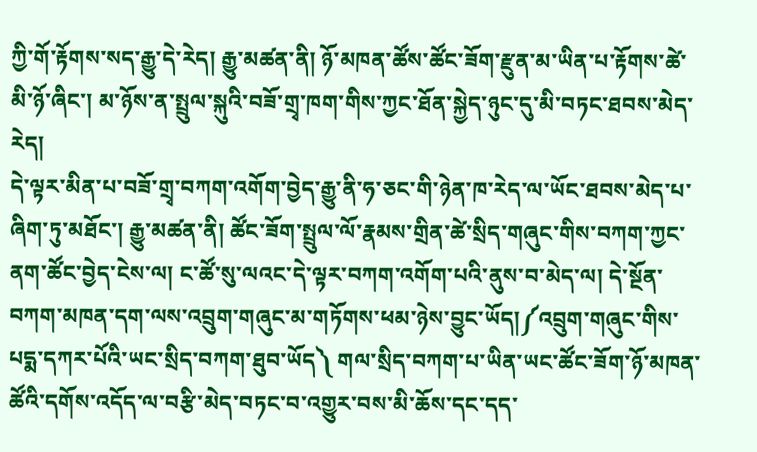ཀྱི་གོ་རྟོགས་སད་རྒྱུ་དེ་རེད། རྒྱུ་མཚན་ནི། ཉོ་མཁན་ཚོས་ཚོང་ཟོག་རྫུན་མ་ཡིན་པ་རྟོགས་ཚེ་མི་ཉོ་ཞིང་། མ་ཉོས་ན་སྤྲུལ་སྐུའི་བཟོ་གྲྭ་ཁག་གིས་ཀྱང་ཐོན་སྐྱེད་ཉུང་དུ་མི་བཏང་ཐབས་མེད་རེད།
དེ་ལྟར་མིན་པ་བཟོ་གྲྭ་བཀག་འགོག་བྱེད་རྒྱུ་ནི་ཧ་ཅང་གི་ཉེན་ཁ་རེད་ལ་ཡོང་ཐབས་མེད་པ་ཞིག་ཏུ་མཐོང་། རྒྱུ་མཚན་ནི། ཚོང་ཟོག་སྤྲུལ་ལོ་རྣམས་གྲིན་ཚེ་སྲིད་གཞུང་གིས་བཀག་ཀྱང་ནག་ཚོང་བྱེད་ངེས་ལ། ང་ཚོ་སུ་ལའང་དེ་ལྟར་བཀག་འགོག་པའི་ནུས་བ་མེད་ལ། དེ་སྔོན་བཀག་མཁན་དག་ལས་འབྲུག་གཞུང་མ་གཏོགས་ཕམ་ཉེས་བྱུང་ཡོད།༼འབྲུག་གཞུང་གིས་པདྨ་དཀར་པོའི་ཡང་སྲིད་བཀག་ཐུབ་ཡོད༽ གལ་སྲིད་བཀག་པ་ཡིན་ཡང་ཚོང་ཟོག་ཉོ་མཁན་ཚོའི་དགོས་འདོད་ལ་བརྩི་མེད་བཏང་བ་འགྱུར་བས་མི་ཆོས་དང་དད་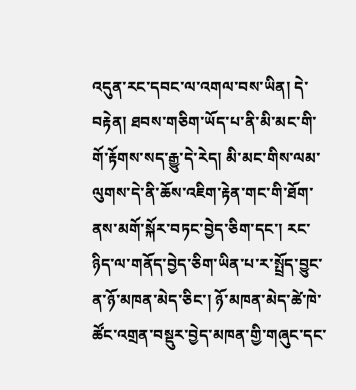འདུན་རང་དབང་ལ་འགལ་བས་ཡིན། དེ་བརྟེན། ཐབས་གཅིག་ཡོད་པ་ནི་མི་མང་གི་གོ་རྟོགས་སད་རྒྱུ་དེ་རེད། མི་མང་གིས་ལམ་ལུགས་དེ་ནི་ཆོས་འཇིག་རྟེན་གང་གི་ཐོག་ནས་མགོ་སྐོར་བཏང་བྱེད་ཅིག་དང་། རང་ཉིད་ལ་གནོད་བྱེད་ཅིག་ཡིན་པ་ར་སྤྲོད་བྱུང་ན་ཉོ་མཁན་མེད་ཅིང་། ཉོ་མཁན་མེད་ཚེ་ཁེ་ཚོང་འགྲན་བསྡུར་བྱེད་མཁན་གྱི་གཞུང་དང་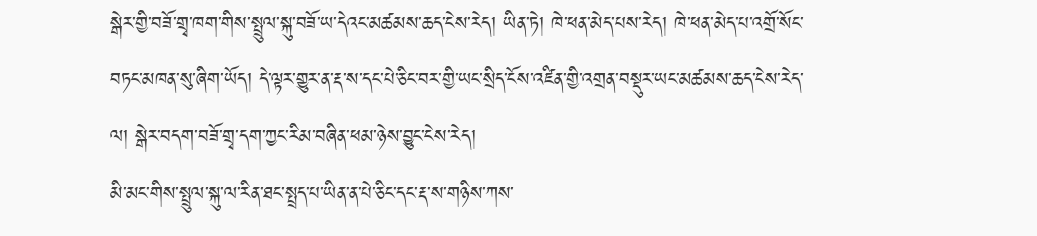སྒེར་གྱི་བཟོ་གྲྭ་ཁག་གིས་སྤྲུལ་སྐུ་བཟོ་ཡ་དེའང་མཚམས་ཆད་ངེས་རེད། ཡིན་ཏེ། ཁེ་ཕན་མེད་པས་རེད། ཁེ་ཕན་མེད་པ་འགྲོ་སོང་བཏང་མཁན་སུ་ཞིག་ཡོད། དེ་ལྟར་གྱུར་ན་རྡ་ས་དང་པེ་ཅིང་བར་གྱི་ཡང་སྲིད་ངོས་འཛིན་གྱི་འགྲན་བསྡུར་ཡང་མཚམས་ཆད་ངེས་རེད་ལ། སྒེར་བདག་བཟོ་གྲྭ་དག་ཀྱང་རིམ་བཞིན་ཕམ་ཉེས་བྱུང་ངེས་རེད།
མི་མང་གིས་སྤྲུལ་སྐུ་ལ་རིན་ཐང་སྤྲད་པ་ཡིན་ན་པེ་ཅིང་དང་རྡ་ས་གཉིས་ཀས་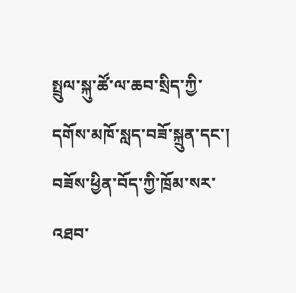སྤྲུལ་སྐུ་ཚོ་ལ་ཆབ་སྲིད་ཀྱི་དགོས་མཁོ་སླད་བཟོ་སྐྲུན་དང་། བཟོས་ཕྱིན་བོད་ཀྱི་ཁྲོམ་སར་འཐབ་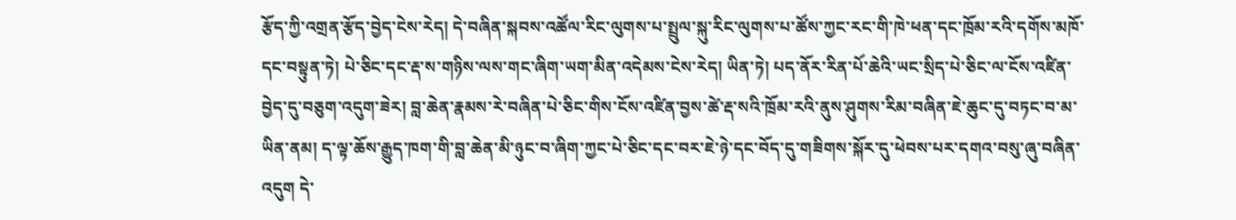རྩོད་ཀྱི་འགྲན་རྩོད་བྱེད་ངེས་རེད། དེ་བཞིན་སྐབས་འཚོལ་རིང་ལུགས་པ་སྤྲུལ་སྐུ་རིང་ལུགས་པ་ཚོས་ཀྱང་རང་གི་ཁེ་ཕན་དང་ཁྲོམ་རའི་དགོས་མཁོ་དང་བསྟུན་ཏེ། པེ་ཅིང་དང་རྡ་ས་གཉིས་ལས་གང་ཞིག་ཡག་མིན་འདེམས་ངེས་རེད། ཡིན་ཏེ། པད་ནོར་རིན་པོ་ཆེའི་ཡང་སྲིད་པེ་ཅིང་ལ་ངོས་འཛིན་བྱེད་དུ་བཅུག་འདུག་ཟེར། བླ་ཆེན་རྣམས་རེ་བཞིན་པེ་ཅིང་གིས་ངོས་འཛིན་བྱས་ཚེ་རྡ་སའི་ཁྲོམ་རའི་ནུས་ཤུགས་རིམ་བཞིན་ཇེ་ཆུང་དུ་བཏང་བ་མ་ཡིན་ནམ། ད་ལྟ་ཆོས་རྒྱུད་ཁག་གི་བླ་ཆེན་མི་ཉུང་བ་ཞིག་ཀྱང་པེ་ཅིང་དང་བར་ཇེ་ཉེ་དང་བོད་དུ་གཟིགས་སྐོར་དུ་ཕེབས་པར་དགའ་བསུ་ཞུ་བཞིན་འདུག དེ་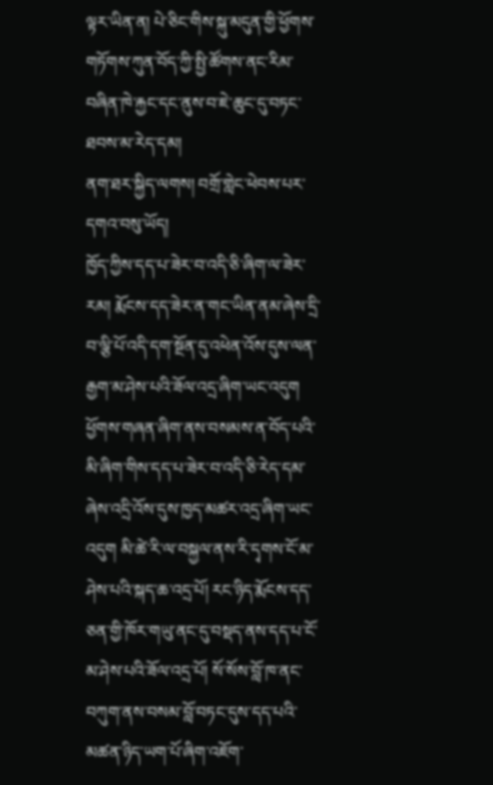ལྟར་ཡིན་ན། པེ་ཅིང་གིས་སྐུ་མདུན་གྱི་ཕྱོགས་གཏོགས་ཀུན་བོད་ཀྱི་སྤྱི་ཚོགས་ནང་རིམ་བཞིན་ཁེ་རྐྱང་དང་ནུས་བ་ཇེ་ཆུང་དུ་བཏང་ཐབས་མ་རེད་དམ།
ནག་ཐར་སྐྱིད་ལགས། བགྲོ་གླེང་ཕེབས་པར་དགའ་བསུ་ཡོད།
ཁྱོད་ཀྱིས་དད་པ་ཟེར་བ་འདི་ཅི་ཞིག་ལ་ཟེར་རམ། རྨོངས་དད་ཟེར་ན་གང་ཡིན་ནམ་ཞེས་དྲི་བ་ལྕི་པོ་འདི་དག་སྔོན་དུ་འཕེན་འོས་དུས་ལན་རྒྱག་མ་ཤེས་པའི་ཟོལ་འདྲ་ཞིག་ཡང་འདུག ཕྱོགས་གཞན་ཞིག་ནས་བསམས་ན་བོད་པའི་མི་ཞིག་གིས་དད་པ་ཟེར་བ་འདི་ཅི་རེད་དམ་ཞེས་འདྲི་འོས་དུས་ཁྱད་མཚར་འདྲ་ཞིག་ཡང་འདུག མི་ཚེ་རི་ལ་བསྐྱལ་ནས་རི་དྭགས་ངོ་མ་ཤེས་པའི་སྐད་ཆ་འདྲ་པོ། རང་ཉིད་རྨོངས་དད་ཅན་གྱི་ཁོར་གཡུ་ནང་དུ་བསྡད་ནས་དད་པ་ངོ་མ་ཤེས་པའི་ཟོལ་འདྲ་པོ། སོ་སོས་བློ་ཁ་ནང་བཀུག་ནས་བསམ་བློ་བཏང་དུས་དད་པའི་མཚན་ཉིད་ཡག་པོ་ཞིག་འཇོག་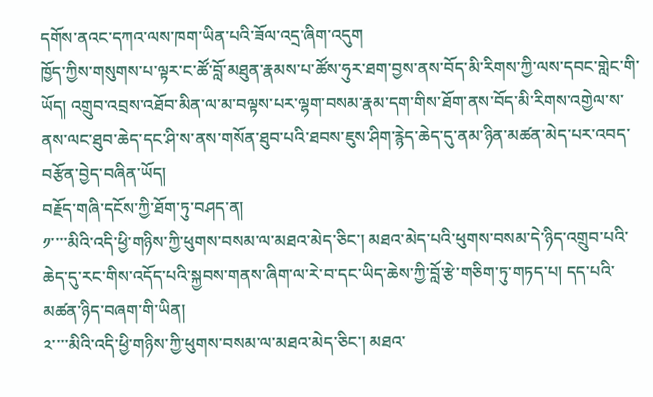དགོས་ནའང་དཀའ་ལས་ཁག་ཡིན་པའི་ཟོལ་འདྲ་ཞིག་འདུག
ཁྱོད་ཀྱིས་གསུགས་པ་ལྟར་ང་ཚོ་བློ་མཐུན་རྣམས་པ་ཚོས་ཧུར་ཐག་བྱས་ནས་བོད་མི་རིགས་ཀྱི་ལས་དབང་གླེང་གི་ཡོད། འགྲུབ་འབྲས་འཐོབ་མིན་ལ་མ་བལྟས་པར་ལྷག་བསམ་རྣམ་དག་གིས་ཐོག་ནས་བོད་མི་རིགས་འགྱེལ་ས་ནས་ལང་ཐུབ་ཆེད་དང་ཤི་ས་ནས་གསོན་ཐུབ་པའི་ཐབས་ཇུས་ཤིག་རྙེད་ཆེད་དུ་ནམ་ཉིན་མཚན་མེད་པར་འབད་བརྩོན་བྱེད་བཞིན་ཡོད།
བརྗོད་གཞི་དངོས་ཀྱི་ཐོག་ཏུ་བཤད་ན།
༡་་་་མིའི་འདི་ཕྱི་གཉིས་ཀྱི་ཕུགས་བསམ་ལ་མཐའ་མེད་ཅིང་། མཐའ་མེད་པའི་ཕུགས་བསམ་དེ་ཉིད་འགྲུབ་པའི་ཆེད་དུ་རང་གིས་འདོད་པའི་སྐྱབས་གནས་ཞིག་ལ་རེ་བ་དང་ཡིད་ཆེས་ཀྱི་བློ་རྩེ་གཅིག་ཏུ་གཏད་པ། དད་པའི་མཚན་ཉིད་བཞག་གི་ཡིན།
༢་་་་མིའི་འདི་ཕྱི་གཉིས་ཀྱི་ཕུགས་བསམ་ལ་མཐའ་མེད་ཅིང་། མཐའ་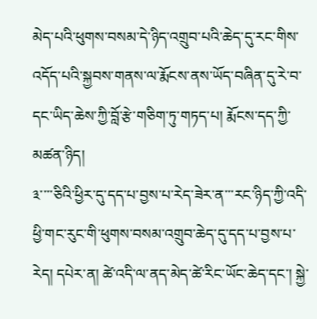མེད་པའི་ཕུགས་བསམ་དེ་ཉིད་འགྲུབ་པའི་ཆེད་དུ་རང་གིས་འདོད་པའི་སྐྱབས་གནས་ལ་རྨོངས་ནས་ཡོད་བཞིན་དུ་རེ་བ་དང་ཡིད་ཆེས་ཀྱི་བློ་རྩེ་གཅིག་ཏུ་གཏད་པ། རྨོངས་དད་ཀྱི་མཚན་ཉིད།
༣་་་་ཅིའི་ཕྱིར་དུ་དད་པ་བྱས་པ་རེད་ཟེར་ན་་་རང་ཉིད་ཀྱི་འདི་ཕྱི་གང་རུང་གི་ཕུགས་བསམ་འགྲུབ་ཆེད་དུ་དད་པ་བྱས་པ་རེད། དཔེར་ན། ཚེ་འདི་ལ་ནད་མེད་ཚེ་རིང་ཡོང་ཆེད་དང་། སྐྱེ་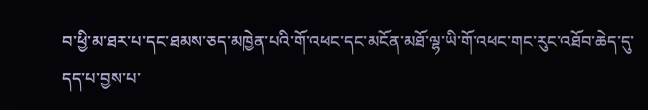བ་ཕྱི་མ་ཐར་པ་དང་ཐམས་ཅད་མཁྱེན་པའི་གོ་འཕང་དང་མངོན་མཐོ་ལྷ་ཡི་གོ་འཕང་གང་རུང་འཐོབ་ཆེད་དུ་དད་པ་བྱས་པ་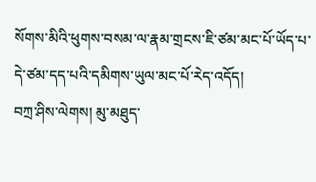སོགས་མིའི་ཕུགས་བསམ་ལ་རྣམ་གྲངས་ཇི་ཙམ་མང་པོ་ཡོད་པ་དེ་ཙམ་དད་པའི་དམིགས་ཡུལ་མང་པོ་རེད་འདོད།
བཀྲ་ཤིས་ལེགས། མུ་མཐུད་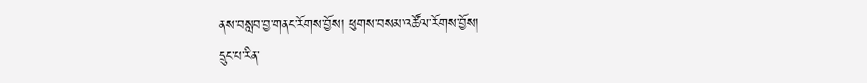ནས་བསླབ་བྱ་གནང་རོགས་བྱོས། ཕུགས་བསམ་འཚོལ་རོགས་བྱོས།
དྲུང་པ་རིན་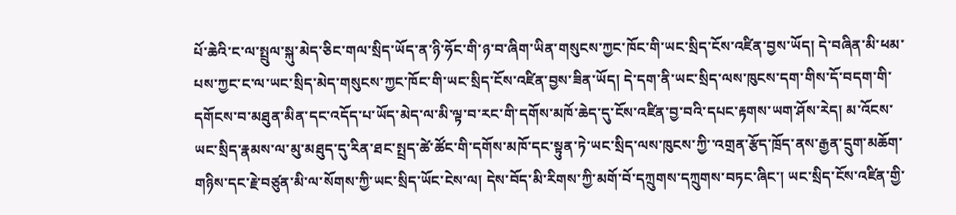པོ་ཆེའི་ང་ལ་སྤྲུལ་སྐུ་མེད་ཅིང་གལ་སྲིད་ཡོད་ན་ཉི་ཧོང་གི་ཉ་བ་ཞིག་ཡིན་གསུངས་ཀྱང་ཁོང་གི་ཡང་སྲིད་ངོས་འཛིན་བྱས་ཡོད། དེ་བཞིན་མི་ཕམ་པས་ཀྱང་ང་ལ་ཡང་སྲིད་མེད་གསུངས་ཀྱང་ཁོང་གི་ཡང་སྲིད་ངོས་འཛིན་བྱས་ཟིན་ཡོད། དེ་དག་ནི་ཡང་སྲིད་ལས་ཁུངས་དག་གིས་དོ་བདག་གི་དགོངས་བ་མཐུན་མིན་དང་འདོད་པ་ཡོད་མེད་ལ་མི་ལྟ་བ་རང་གི་དགོས་མཁོ་ཆེད་དུ་ངོས་འཛིན་བྱ་བའི་དཔང་རྟགས་ཡག་ཤོས་རེད། མ་འོངས་ཡང་སྲིད་རྣམས་ལ་མུ་མཐུད་དུ་རིན་ཐང་སྤྲད་ཚེ་ཚོང་གི་དགོས་མཁོ་དང་སྟུན་ཏེ་ཡང་སྲིད་ལས་ཁུངས་ཀྱི་་འགྲན་རྩོད་ཁྲོད་ནས་རྒྱན་དྲུག་མཆོག་གཉིས་དང་རྗེ་བཙུན་མི་ལ་སོགས་ཀྱི་ཡང་སྲིད་ཡོང་ངེས་ལ། དེས་བོད་མི་རིགས་ཀྱི་མགོ་བོ་དཀྲུགས་དཀྲུགས་བཏང་ཞིང་། ཡང་སྲིད་ངོས་འཛིན་གྱི་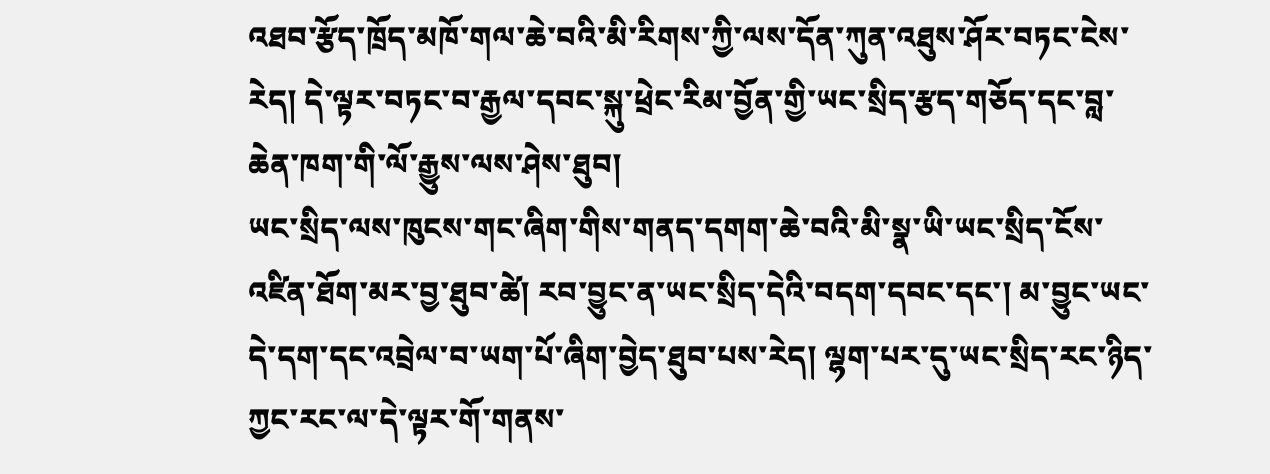འཐབ་རྩོད་ཁྲོད་མཁོ་གལ་ཆེ་བའི་མི་རིགས་ཀྱི་ལས་དོན་ཀུན་འཐུས་ཤོར་བཏང་ངེས་རེད། དེ་ལྟར་བཏང་བ་རྒྱལ་དབང་སྐུ་ཕྲེང་རིམ་བྱོན་གྱི་ཡང་སྲིད་རྩད་གཅོད་དང་བླ་ཆེན་ཁག་གི་ལོ་རྒྱུས་ལས་ཤེས་ཐུབ།
ཡང་སྲིད་ལས་ཁུངས་གང་ཞིག་གིས་གནད་དགག་ཆེ་བའི་མི་སྣ་ཡི་ཡང་སྲིད་ངོས་འཛིན་ཐོག་མར་བྱ་ཐུབ་ཚེ། རབ་བྱུང་ན་ཡང་སྲིད་དེའི་བདག་དབང་དང་། མ་བྱུང་ཡང་དེ་དག་དང་འབྲེལ་བ་ཡག་པོ་ཞིག་བྱེད་ཐུབ་པས་རེད། ལྷག་པར་དུ་ཡང་སྲིད་རང་ཉིད་ཀྱང་རང་ལ་དེ་ལྟར་གོ་གནས་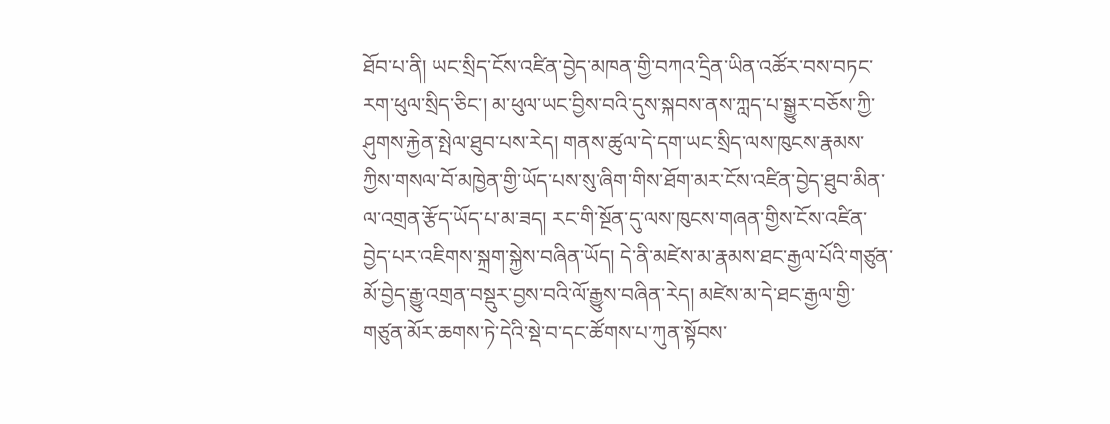ཐོབ་པ་ནི། ཡང་སྲིད་ངོས་འཛིན་བྱེད་མཁན་གྱི་བཀའ་དྲིན་ཡིན་འཚོར་བས་བཏང་རག་ཕུལ་སྲིད་ཅིང་། མ་ཕུལ་ཡང་བྱིས་བའི་དུས་སྐབས་ནས་ཀླད་པ་སྒྱུར་བཅོས་ཀྱི་ཤུགས་རྐྱེན་སྤེལ་ཐུབ་པས་རེད། གནས་ཚུལ་དེ་དག་ཡང་སྲིད་ལས་ཁུངས་རྣམས་ཀྱིས་གསལ་བོ་མཁྱེན་གྱི་ཡོད་པས་སུ་ཞིག་གིས་ཐོག་མར་ངོས་འཛིན་བྱེད་ཐུབ་མིན་ལ་འགྲན་རྩོད་ཡོད་པ་མ་ཟད། རང་གི་སྔོན་དུ་ལས་ཁུངས་གཞན་གྱིས་ངོས་འཛིན་བྱེད་པར་འཇིགས་སྐྲག་སྐྱེས་བཞིན་ཡོད། དེ་ནི་མཛེས་མ་རྣམས་ཐང་རྒྱལ་པོའི་གཙུན་མོ་བྱེད་རྒྱུ་འགྲན་བསྡུར་བྱས་བའི་ལོ་རྒྱུས་བཞིན་རེད། མཛེས་མ་དེ་ཐང་རྒྱལ་གྱི་གཙུན་མོར་ཆགས་ཏེ་དེའི་སྡེ་བ་དང་ཚོགས་པ་ཀུན་སྟོབས་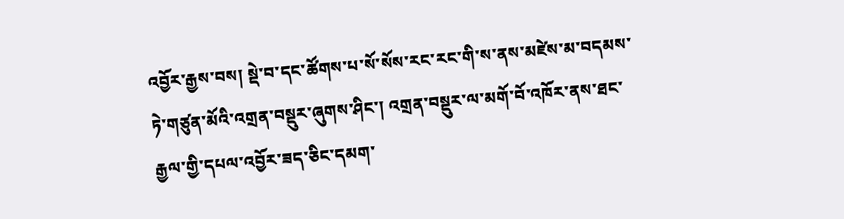འབྱོར་རྒྱས་བས། སྡེ་བ་དང་ཚོགས་པ་སོ་སོས་རང་རང་གི་ས་ནས་མཛེས་མ་བདམས་ཏེ་གཙུན་མོའི་འགྲན་བསྡུར་ཞུགས་ཤིང་། འགྲན་བསྡུར་ལ་མགོ་བོ་འཁོར་ནས་ཐང་རྒྱལ་གྱི་དཔལ་འབྱོར་ཟད་ཅིང་དམག་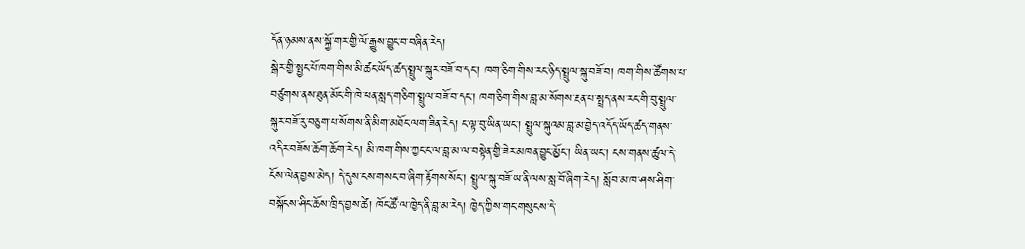དོན་ཉམས་ནས་སྐྱོ་གར་གྱི་ལོ་རྒྱུས་བྱུང་བ་བཞིན་རེད།
སྒེར་གྱི་སྤྱང་པོ་ཁག་གིས་མི་ཚང་ཡོད་ཚད་སྤྲུལ་སྐུར་བཟོ་བ་དང་། ཁག་ཅིག་གིས་རང་ཉིད་སྤྲུལ་སྐུ་བཟོ་བ། ཁག་གིས་ཚོགས་པ་བཙུགས་ནས་ཐུན་མོང་གི་ཁེ་ཕན་སླད་གཅིག་སྤྲུལ་བཟོ་བ་དང་། ཁག་ཅིག་གིས་བླ་མ་སོགས་རྔན་པ་སྤྲད་ནས་རང་གི་བུ་སྤྲུལ་སྐུར་བཟོ་རུ་བཅུག་པ་སོགས་ནི་མིག་མཐོང་ལག་ཟིན་རེད། ང་ལྟ་བུ་ཡིན་ཡང་། སྤྲུལ་སྐུའམ་བླ་མ་བྱེད་འདོད་ཡོད་ཚད་གནས་འདིར་བཟོས་ཆོག་ཆོག་རེད། མི་ཁག་གིས་ཀྱང་ང་ལ་བླ་མ་ལ་བསྟེན་གྱི་ཟེར་མཁན་བྱུང་མྱོང་། ཡིན་ཡང་། ངས་གནས་ཚུལ་དེ་ངོས་ལེན་བྱས་མེད། དེ་དུས་ངས་གསང་བ་ཞིག་རྟོགས་སོང་། སྤྲུལ་སྐུ་བཟོ་ཡ་ནི་ལས་སླ་བོ་ཞིག་རེད། སློབ་མ་ཁ་ཤས་ཤིག་བསྐོངས་ཤིང་ཆོས་ཁྲིད་བྱས་ཚེ། ཁོང་ཚོ་ལ་ཁྱེད་ནི་བླ་མ་རེད། ཁྱེད་ཀྱིས་གང་གསུངས་དེ་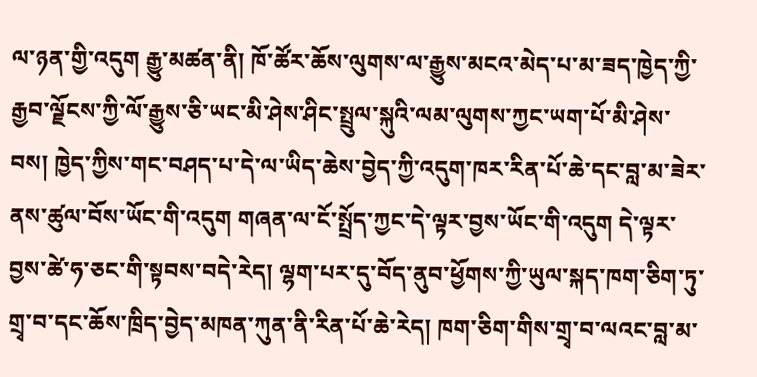ལ་ཉན་གྱི་འདུག རྒྱུ་མཚན་ནི། ཁོ་ཚོར་ཆོས་ལུགས་ལ་རྒྱུས་མངའ་མེད་པ་མ་ཟད་ཁྱེད་ཀྱི་རྒྱབ་ལྗོངས་ཀྱི་ལོ་རྒྱུས་ཅི་ཡང་མི་ཤེས་ཤིང་སྤྲུལ་སྐུའི་ལམ་ལུགས་ཀྱང་ཡག་པོ་མི་ཤེས་བས། ཁྱེད་ཀྱིས་གང་བཤད་པ་དེ་ལ་ཡིད་ཆེས་བྱེད་ཀྱི་འདུག་ཁར་རིན་པོ་ཆེ་དང་བླ་མ་ཟེར་ནས་ཚུལ་བོས་ཡོང་གི་འདུག གཞན་ལ་ངོ་སྤྲོད་ཀྱང་དེ་ལྟར་བྱས་ཡོང་གི་འདུག དེ་ལྟར་བྱས་ཚེ་ཧ་ཅང་གི་སྟབས་བདེ་རེད། ལྷག་པར་དུ་བོད་ནུབ་ཕྱོགས་ཀྱི་ཡུལ་སྐད་ཁག་ཅིག་ཏུ་གྲྭ་བ་དང་ཆོས་ཁྲིད་བྱེད་མཁན་ཀུན་ནི་རིན་པོ་ཆེ་རེད། ཁག་ཅིག་གིས་གྲྭ་བ་ལའང་བླ་མ་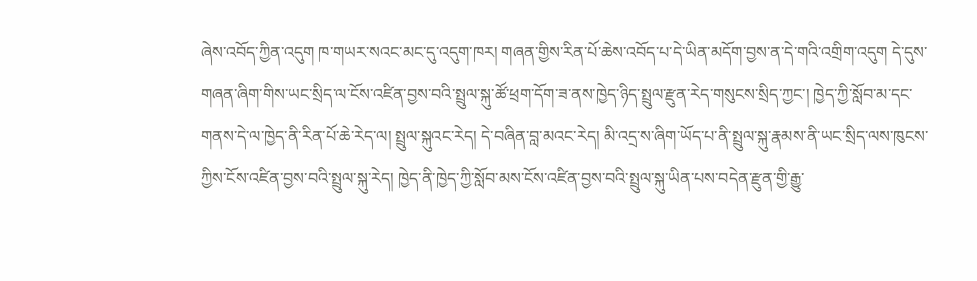ཞེས་འབོད་ཀྱིན་འདུག ཁ་གཡར་སའང་མང་དུ་འདུག་ཁར། གཞན་གྱིས་རིན་པོ་ཆེས་འབོད་པ་དེ་ཡིན་མདོག་བྱས་ན་དེ་གའི་འགྲིག་འདུག དེ་དུས་གཞན་ཞིག་གིས་ཡང་སྲིད་ལ་ངོས་འཛིན་བྱས་བའི་སྤྲུལ་སྐུ་ཚོ་ཕྲག་དོག་ཟ་ནས་ཁྱེད་ཉིད་སྤྲུལ་རྫུན་རེད་གསུངས་སྲིད་ཀྱང་། ཁྱེད་ཀྱི་སློབ་མ་དང་གནས་དེ་ལ་ཁྱེད་ནི་རིན་པོ་ཆེ་རེད་ལ། སྤྲུལ་སྐུའང་རེད། དེ་བཞིན་བླ་མའང་རེད། མི་འདྲ་ས་ཞིག་ཡོད་པ་ནི་སྤྲུལ་སྐུ་རྣམས་ནི་ཡང་སྲིད་ལས་ཁུངས་ཀྱིས་ངོས་འཛིན་བྱས་བའི་སྤྲུལ་སྐུ་རེད། ཁྱེད་ནི་ཁྱེད་ཀྱི་སློབ་མས་ངོས་འཛིན་བྱས་བའི་སྤྲུལ་སྐུ་ཡིན་པས་བདེན་རྫུན་གྱི་རྒྱུ་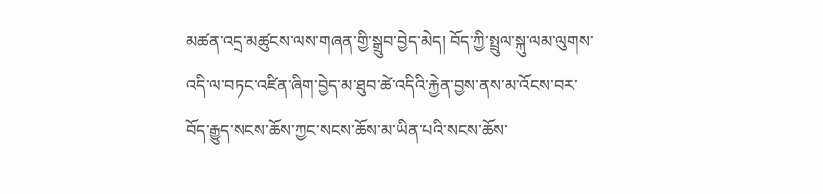མཚན་འདྲ་མཚུངས་ལས་གཞན་གྱི་སྒྲུབ་བྱེད་མེད། བོད་ཀྱི་སྤྲུལ་སྐུ་ལམ་ལུགས་འདི་ལ་བཏང་འཛིན་ཞིག་བྱེད་མ་ཐུབ་ཚེ་འདིའི་རྐྱེན་བྱས་ནས་མ་འོངས་བར་བོད་རྒྱུད་སངས་ཆོས་ཀྱང་སངས་ཆོས་མ་ཡིན་པའི་སངས་ཆོས་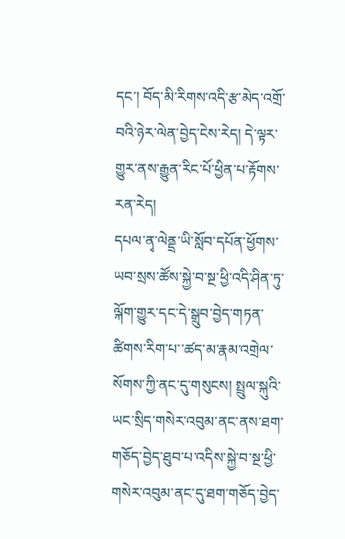དང་། བོད་མི་རིགས་འདི་རྩ་མེད་འགྲོ་བའི་ཉེར་ལེན་བྱེད་ངེས་རེད། དེ་ལྟར་གྱུར་ནས་རྒྱུན་རིང་པོ་ཕྱིན་པ་རྟོགས་རན་རེད།
དཔལ་ནྭ་ལེནྡྲ་ཡི་སློབ་དཔོན་ཕྱོགས་ཡབ་སྲས་ཚོས་སྐྱེ་བ་སྔ་ཕྱི་འདི་ཤིན་ཏུ་ལྐོག་གྱུར་དང་དེ་སྒྲུབ་བྱེད་གཏན་ཚིགས་རིག་པ་་ཚད་མ་རྣམ་འགྲེལ་སོགས་ཀྱི་ནང་དུ་གསུངས། སྤྲུལ་སྐུའི་ཡང་སྲིད་གསེར་འབུམ་ནང་ནས་ཐག་གཅོད་བྱེད་ཐུབ་པ་འདིས་སྐྱེ་བ་སྔ་ཕྱི་གསེར་འབུམ་ནང་དུ་ཐག་གཅོད་བྱེད་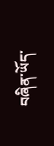བཞིན་ཡོད་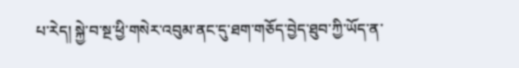པ་རེད། སྐྱེ་བ་སྔ་ཕྱི་གསེར་འབུམ་ནང་དུ་ཐག་གཅོད་བྱེད་ཐུབ་ཀྱི་ཡོད་ན་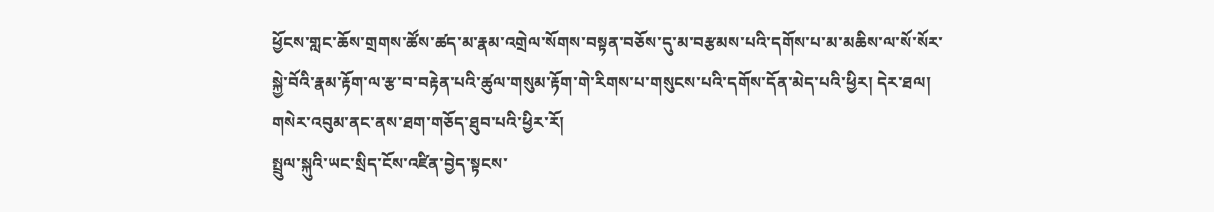ཕྱོངས་གླང་ཆོས་གྲགས་ཚོས་ཚད་མ་རྣམ་འགྲེལ་སོགས་བསྟན་བཅོས་དུ་མ་བརྩམས་པའི་དགོས་པ་མ་མཆིས་ལ་སོ་སོར་སྐྱེ་བོའི་རྣམ་རྟོག་ལ་རྩ་བ་བརྟེན་པའི་ཚུལ་གསུམ་རྟོག་གེ་རིགས་པ་གསུངས་པའི་དགོས་དོན་མེད་པའི་ཕྱིར། དེར་ཐལ། གསེར་འབུམ་ནང་ནས་ཐག་གཅོད་ཐུབ་པའི་ཕྱིར་རོ།
སྤྲུལ་སྐུའི་ཡང་སྲིད་ངོས་འཛིན་བྱེད་སྟངས་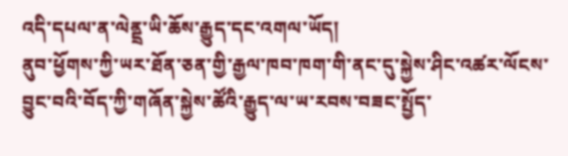འདི་དཔལ་ན་ལེནྡྲ་ཡི་ཆོས་རྒྱུད་དང་འགལ་ཡོད།
ནུབ་ཕྱོགས་ཀྱི་ཡར་ཐོན་ཅན་གྱི་རྒྱལ་ཁབ་ཁག་གི་ནང་དུ་སྐྱེས་ཤིང་འཚར་ལོངས་བྱུང་བའི་བོད་ཀྱི་གཞོན་སྐྱེས་ཚོའི་རྒྱུད་ལ་ཡ་རབས་བཟང་སྤྱོད་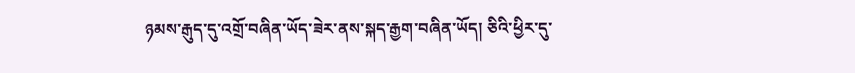ཉམས་རྒུད་དུ་འགྲོ་བཞིན་ཡོད་ཟེར་ནས་སྐད་རྒྱག་བཞིན་ཡོད། ཅིའི་ཕྱིར་དུ་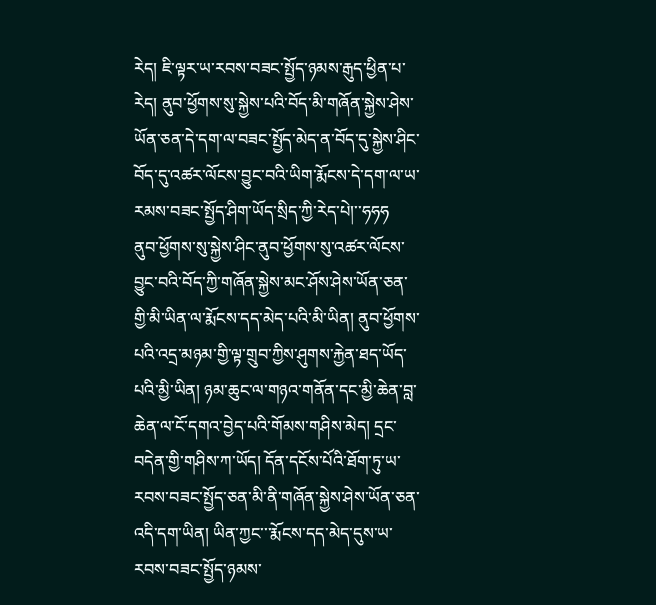རེད། ཇི་ལྟར་ཡ་རབས་བཟང་སྤྱོད་ཉམས་རྒུད་ཕྱིན་པ་རེད། ནུབ་ཕྱོགས་སུ་སྐྱེས་པའི་བོད་མི་གཞོན་སྐྱེས་ཤེས་ཡོན་ཅན་དེ་དག་ལ་བཟང་སྤྱོད་མེད་ན་བོད་དུ་སྐྱེས་ཤིང་བོད་དུ་འཚར་ལོངས་བྱུང་བའི་ཡིག་རྨོངས་དེ་དག་ལ་ཡ་རམས་བཟང་སྤྱོད་ཤིག་ཡོད་སྲིད་ཀྱི་རེད་པེ།་་ཧཧཧ
ནུབ་ཕྱོགས་སུ་སྐྱེས་ཤིང་ནུབ་ཕྱོགས་སུ་འཚར་ལོངས་བྱུང་བའི་བོད་ཀྱི་གཞོན་སྐྱེས་མང་ཤོས་ཤེས་ཡོན་ཅན་གྱི་མི་ཡིན་ལ་རྨོངས་དད་མེད་པའི་མི་ཡིན། ནུབ་ཕྱོགས་པའི་འདྲ་མཉམ་གྱི་ལྟ་གྲུབ་ཀྱིས་ཤུགས་རྐྱེན་ཐད་ཡོད་པའི་མྱི་ཡིན། ཉམ་ཆུང་ལ་གཉའ་གནོན་དང་མྱི་ཆེན་བླ་ཆེན་ལ་ངོ་དགའ་བྱེད་པའི་གོམས་གཤིས་མེད། དྲང་བདེན་གྱི་གཤིས་ཀ་ཡོད། དོན་དངོས་པོའི་ཐོག་ཏུ་ཡ་རབས་བཟང་སྤྱོད་ཅན་མི་ནི་གཞོན་སྐྱེས་ཤེས་ཡོན་ཅན་འདི་དག་ཡིན། ཡིན་ཀྱང་་་རྨོངས་དད་མེད་དུས་ཡ་རབས་བཟང་སྤྱོད་ཉམས་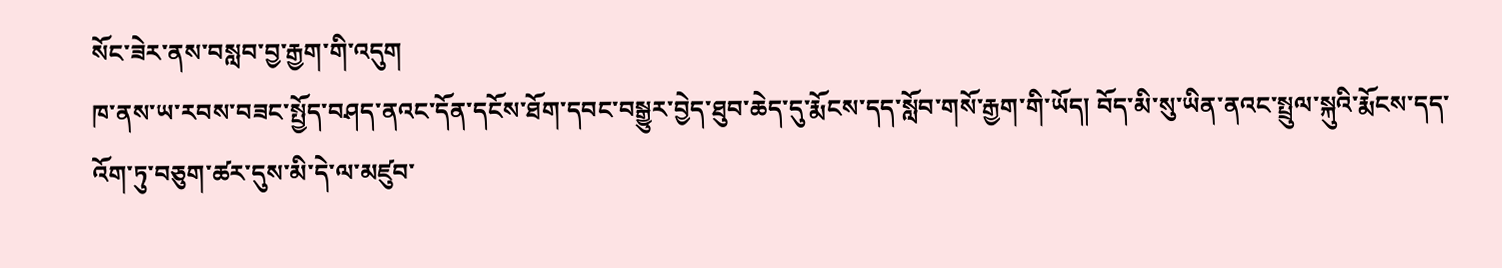སོང་ཟེར་ནས་བསླབ་བྱ་རྒྱག་གི་འདུག
ཁ་ནས་ཡ་རབས་བཟང་སྤྱོད་བཤད་ནའང་དོན་དངོས་ཐོག་དབང་བསྒྱུར་བྱེད་ཐུབ་ཆེད་དུ་རྨོངས་དད་སློབ་གསོ་རྒྱག་གི་ཡོད། བོད་མི་སུ་ཡིན་ནའང་སྤྲུལ་སྐུའི་རྨོངས་དད་འོག་ཏུ་བཅུག་ཚར་དུས་མི་དེ་ལ་མཛུབ་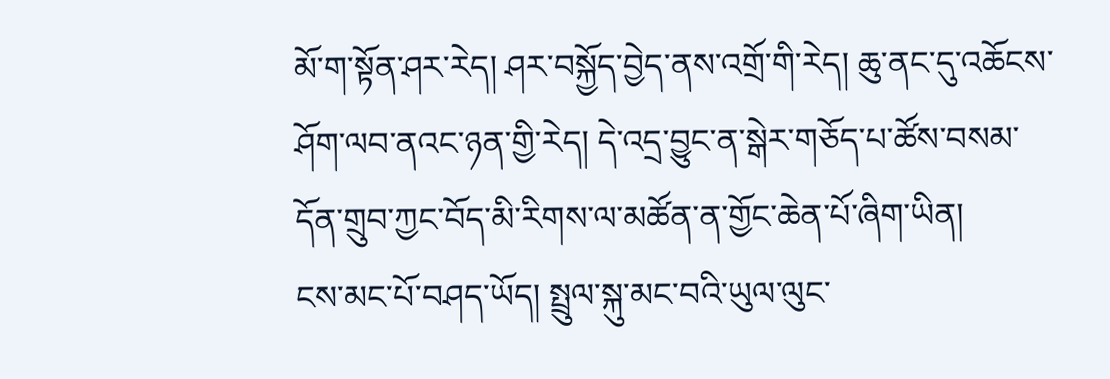མོ་ག་སྟོན་ཤར་རེད། ཤར་བསྐྱོད་བྱེད་ནས་འགྲོ་གི་རེད། ཆུ་ནང་དུ་འཆོངས་ཤོག་ལབ་ནའང་ཉན་གྱི་རེད། དེ་འདྲ་བྱུང་ན་སྒེར་གཅོད་པ་ཚོས་བསམ་དོན་གྲུབ་ཀྱང་བོད་མི་རིགས་ལ་མཚོན་ན་གྱོང་ཆེན་པོ་ཞིག་ཡིན།
ངས་མང་པོ་བཤད་ཡོད། སྤྲུལ་སྐུ་མང་བའི་ཡུལ་ལུང་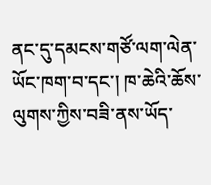ནང་དུ་དམངས་གཙོ་ལག་ལེན་ཡོང་ཁག་བ་དང་། ཁ་ཆེའི་ཆོས་ལུགས་ཀྱིས་བཟི་ནས་ཡོད་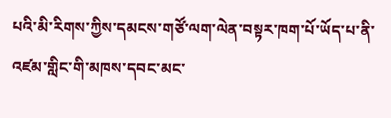པའི་མི་རིགས་ཀྱིས་དམངས་གཙོ་ལག་ལེན་བསྟར་ཁག་པོ་ཡོད་པ་ནི་འཛམ་གླིང་གི་མཁས་དབང་མང་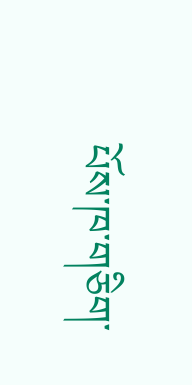པོས་ཁ་གཅིག་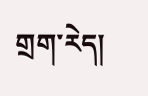གྲག་རེད།